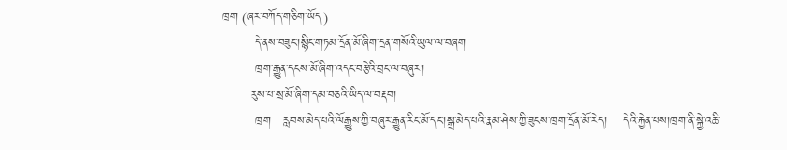ཁྲག (ཞར་བཀོད་གཅིག་ཡོད)
        དེ་ནས་བཟུང་།སྙིང་གཏམ་དྲོན་མོ་ཞིག་དྲན་གསོའི་ཡུལ་ལ་བཞག
        ཁྲག་རྒྱུན་དངས་མོ་ཞིག་འདང་བརྩེའི་བྲང་ལ་བཞུར།
       རུས་པ་སྲ་མོ་ཞིག་དམ་བཅའི་ཡིད་ལ་བརྡབ།
        ཁྲག   རླབས་མེད་པའི་ལོརྒྱུས་ཀྱི་བཞུར་རྒྱུན་རིང་མོ་དང་།སྒྲ་མེད་པའི་རྣམ་ཤེས་ཀྱི་ཟུངས་ཁྲག་དྲོན་མོ་རེད།    དེའི་རྐྱེན་པས།ཁྲག་ནི་སྐྱེ་འཆི་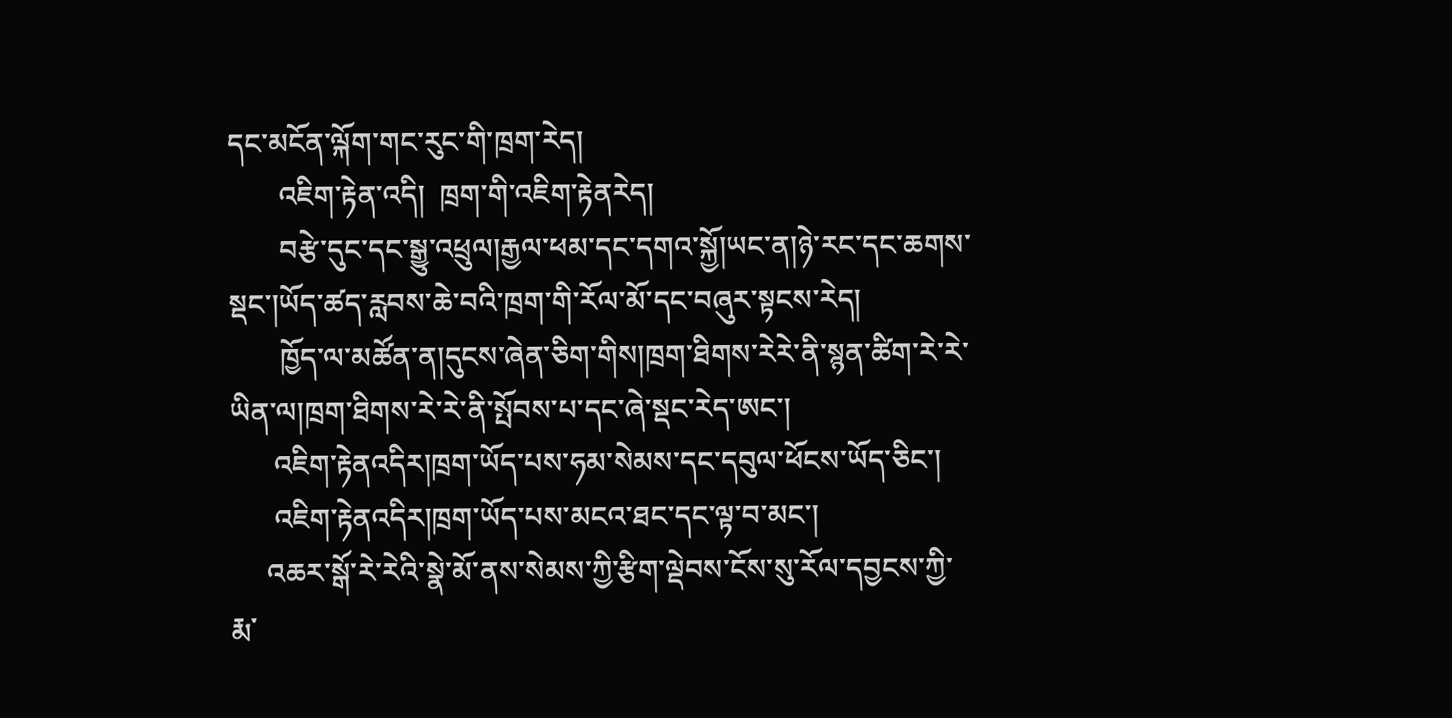དང་མངོན་ལྐོག་གང་རུང་གི་ཁྲག་རེད།
       འཇིག་རྟེན་འདི།  ཁྲག་གི་འཇིག་རྟེནརེད།
       བརྩེ་དུང་དང་སྒྱུ་འཕྲུལ།རྒྱལ་ཕམ་དང་དགའ་སྐྱོ།ཡང་ན།ཉེ་རང་དང་ཆགས་སྡང་།ཡོད་ཚད་རླབས་ཆེ་བའི་ཁྲག་གི་རོལ་མོ་དང་བཞུར་སྟངས་རེད།
       ཁྱོད་ལ་མཚོན་ན།དུངས་ཞེན་ཅིག་གིས།ཁྲག་ཐིགས་རེརེ་ནི་སྙན་ཚིག་རེ་རེ་ཡིན་ལ།ཁྲག་ཐིགས་རེ་རེ་ནི་སྤོབས་པ་དང་ཞེ་སྡང་རེད་ཨང་།
      འཇིག་རྟེནའདིར།ཁྲག་ཡོད་པས་ཧམ་སེམས་དང་དབུལ་ཕོངས་ཡོད་ཅིང་།
      འཇིག་རྟེནའདིར།ཁྲག་ཡོད་པས་མངའ་ཐང་དང་ལྟ་བ་མང་།
     འཆར་སྒོ་རེ་རེའི་སྣེ་མོ་ནས་སེམས་ཀྱི་རྩིག་ལྡེབས་ངོས་སུ་རོལ་དབྱངས་ཀྱི་རྨ་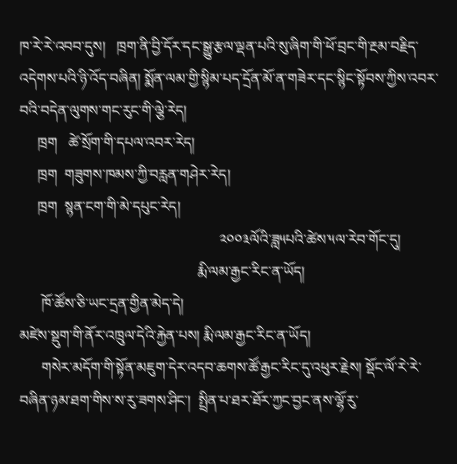ཁ་རེ་རེ་འབབ་དུས།   ཁྲག་ནི་བྱི་དོར་དང་སྒྱུ་རྩལ་ལྡན་པའི་སུ་ཞིག་གི་ཕོ་བྲང་གི་རྔམ་བརྗིད་འདེགས་པའི་ཉི་འོད་བཞིན། སྨོན་ལམ་གྱི་སྙིམ་པད་དྲོན་མོ་ན་གཟེར་དང་སྙིང་སྟོབས་ཀྱིས་འབར་བའི་བདེན་ལུགས་གང་རུང་གི་ལྕེ་རེད།
     ཁྲག   ཚེ་སྲོག་གི་དཔལ་འབར་རེད།
     ཁྲག  གཟུགས་ཁམས་ཀྱི་བརླན་གཤེར་རེད།
     ཁྲག  སྙན་ངག་གི་མེ་དཔུང་རེད།
                                                       ༢༠༠༣ལོའི་ཟླ༥པའི་ཚེས་༥ལ་རེབ་གོང་དུ།
                                                 རྨི་ལམ་རྒྱང་རིང་ན་ཡོད།
      ཁོ་ཚོས་ཅི་ཡང་དྲན་གྱིན་མེད་དེ།
མཛེས་སྡུག་གི་ནོར་འཁྲུལ་དེའི་རྐྱེན་པས། རྨི་ལམ་རྒྱང་རིང་ན་ཡོད།
      གསེར་མདོག་གི་སྟོན་མཇུག་དེར་འདབ་ཆགས་ཚོ་རྒྱང་རིང་དུ་འཕུར་རྗེས། སྡོང་ལོ་རེ་རེ་བཞིན་ཉམ་ཐག་གིས་ས་རུ་ཟགས་ཤིང་།  སྤྲིན་པ་ཐར་ཐོར་ཀྱང་བྱང་ནས་ལྷོ་རུ་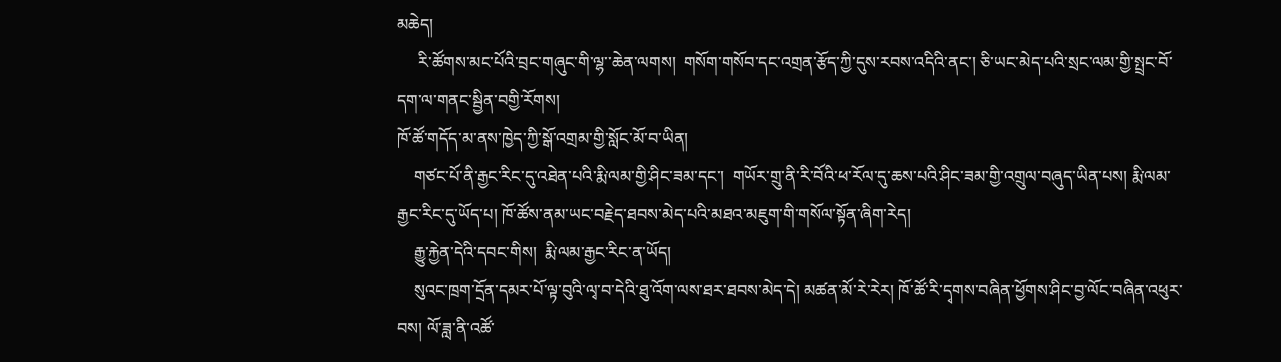མཆེད།
     རི་ཚོགས་མང་པོའི་བྲང་གཞུང་གི་ལྷ་་ཆེན་ལགས།  གསོག་གསོབ་དང་འགྲན་རྩོད་ཀྱི་དུས་རབས་འདིའི་ནང་། ཅི་ཡང་མེད་པའི་སྲང་ལམ་གྱི་སྤྲང་བོ་དག་ལ་གནང་སྦྱིན་བགྱི་རོགས།
ཁོ་ཚོ་གདོད་མ་ནས་ཁྱེད་ཀྱི་སྒོ་འགྲམ་གྱི་སློང་མོ་བ་ཡིན།
    གཙང་པོ་ནི་རྒྱང་རིང་དུ་འཐེན་པའི་རྨི་ལམ་གྱི་ཤིང་ཟམ་དང་།  གཡོར་གྲུ་ནི་རི་བོའི་ཕ་རོལ་དུ་ཆས་པའི་ཤིང་ཟམ་གྱི་འགྲུལ་བཞུད་ཡིན་པས། རྨི་ལམ་རྒྱང་རིང་དུ་ཡོད་པ། ཁོ་ཚོས་ནམ་ཡང་བརྗེད་ཐབས་མེད་པའི་མཐའ་མཇུག་གི་གསོལ་སྟོན་ཞིག་རེད།
    རྒྱུ་རྐྱེན་དེའི་དབང་གིས།  རྨི་ལམ་རྒྱང་རིང་ན་ཡོད།
    སུའང་ཁྲག་དྲོན་དམར་པོ་ལྟ་བུའི་ལྭ་བ་དེའི་ཐུ་འོག་ལས་ཐར་ཐབས་མེད་དེ། མཚན་མོ་རེ་རེར། ཁོ་ཚོ་རི་དྭགས་བཞིན་ཕྱོགས་ཤིང་བྱ་ལོང་བཞིན་འཕུར་བས། ལོ་ཟླ་ནི་འཚོ་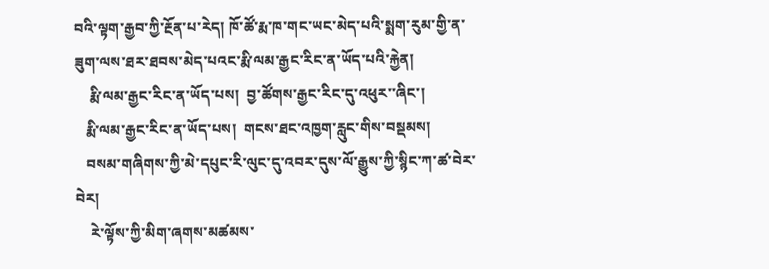བའི་ལྟག་རྒྱབ་ཀྱི་རྔོན་པ་རེད། ཁོ་ཚོ་རྨ་ཁ་གང་ཡང་མེད་པའི་སྨག་རུམ་གྱི་ན་ཟུག་ལས་ཐར་ཐབས་མེད་པའང་རྨི་ལམ་རྒྱང་རིང་ན་ཡོད་པའི་རྐྱེན།
    རྨི་ལམ་རྒྱང་རིང་ན་ཡོད་པས།  བྱ་ཚོགས་རྒྱང་རིང་དུ་འཕུར་་ཞིང་།
   རྨི་ལམ་རྒྱང་རིང་ན་ཡོད་པས།  གངས་ཐང་འཁྱག་རླུང་གིས་བསྡམས།
   བསམ་གཞིགས་ཀྱི་མེ་དཔུང་རི་ལུང་དུ་འབར་དུས་ལོ་རྒྱུས་ཀྱི་སྙིང་ཀ་ཚ་བེར་བེར།
    རེ་ལྟོས་ཀྱི་མིག་ཞགས་མཚམས་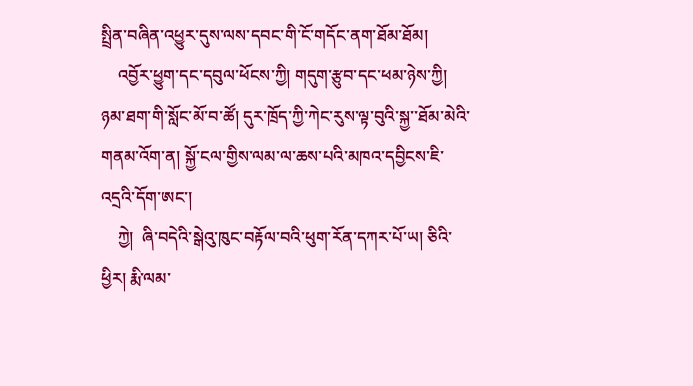སྤྲིན་བཞིན་འཕྱུར་དུས་ལས་དབང་གི་ངོ་གདོང་ནག་ཐོམ་ཐོམ།
    འབྱོར་ཕྱུག་དང་དབུལ་ཕོངས་ཀྱི། གདུག་རྩུབ་དང་ཕམ་ཉེས་ཀྱི། ཉམ་ཐག་གི་སློང་མོ་བ་ཚོ། དུར་ཁྲོད་ཀྱི་ཀེང་རུས་ལྟ་བུའི་སྐྱ་་ཐོམ་མེའི་གནམ་འོག་ན། སྐྱོ་ངལ་གྱིས་ལམ་ལ་ཆས་པའི་མཁའ་དབྱིངས་ཇི་འདྲའི་དོག་ཨང་།
    ཀྱེ།  ཞི་བདེའི་སྒེའུ་ཁུང་བརྟོལ་བའི་ཕུག་རོན་དཀར་པོ་ཡ། ཅིའི་ཕྱིར། རྨི་ལམ་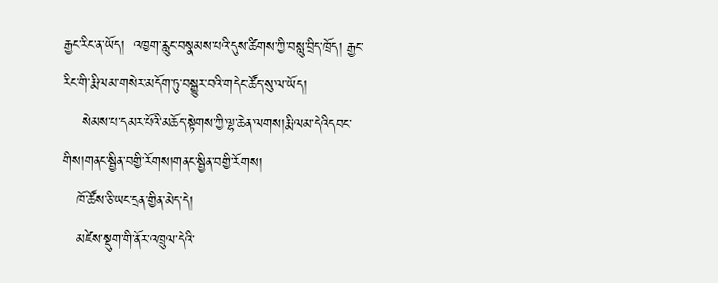རྒྱང་རིང་ན་ཡོད།  འཁྱག་རླུང་བསྣམས་པའི་དུས་ཚིགས་ཀྱི་བསླུ་བྲིད་ཁྲོད། རྒྱང་རིང་གི་རྨི་ལམ་གསེར་མདོག་ཏུ་བསྒྱུར་བའི་གདེང་ཚོད་སུ་ལ་ཡོད།
    སེམས་པ་དམར་པོའི་མཆོད་སྟེགས་ཀྱི་ལྷ་ཆེན་ལགས།རྨི་ལམ་དེའིདབང་གིས།གནང་སྦྱིན་བགྱི་རོགས།གནང་སྦྱིན་བགྱི་རོགས།
   ཁོ་ཚོས་ཅི་ཡང་དྲན་གྱིན་མེད་དེ།
   མཛེས་སྡུག་གི་ནོར་འཁྲུལ་དེའི་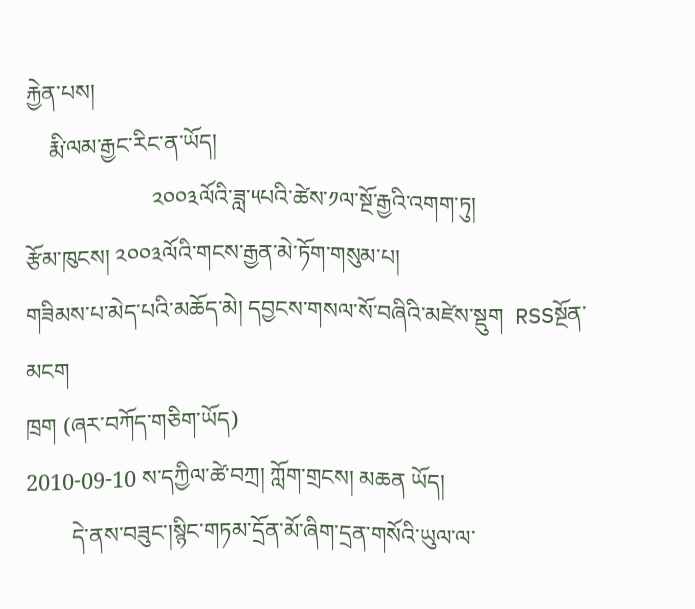རྐྱེན་པས།
    རྨི་ལམ་རྒྱང་རིང་ན་ཡོད།
                      ༢༠༠༣ལོའི་ཟླ་༥པའི་ཚེས་༡ལ་སྔོ་རྒྱའི་འགག་ཏུ།
རྩོམ་ཁུངས། ༢༠༠༣ལོའི་གངས་རྒྱན་མེ་ཏོག་གསུམ་པ།
གཟིམས་པ་མེད་པའི་མཆོད་མེ། དབྱངས་གསལ་སོ་བཞིའི་མཛེས་སྡུག  RSSསྔོན་མངག
ཁྲག (ཞར་བཀོད་གཅིག་ཡོད)
2010-09-10 ས་དཀྱིལ་ཚེ་བཀྲ། ཀློག་གྲངས། མཆན ཡོད།
        དེ་ནས་བཟུང་།སྙིང་གཏམ་དྲོན་མོ་ཞིག་དྲན་གསོའི་ཡུལ་ལ་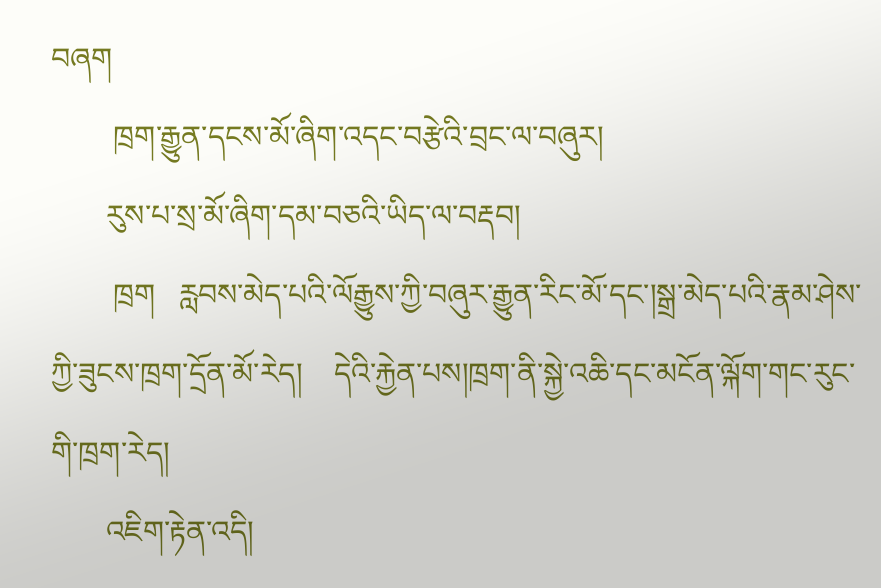བཞག
        ཁྲག་རྒྱུན་དངས་མོ་ཞིག་འདང་བརྩེའི་བྲང་ལ་བཞུར།
       རུས་པ་སྲ་མོ་ཞིག་དམ་བཅའི་ཡིད་ལ་བརྡབ།
        ཁྲག   རླབས་མེད་པའི་ལོརྒྱུས་ཀྱི་བཞུར་རྒྱུན་རིང་མོ་དང་།སྒྲ་མེད་པའི་རྣམ་ཤེས་ཀྱི་ཟུངས་ཁྲག་དྲོན་མོ་རེད།    དེའི་རྐྱེན་པས།ཁྲག་ནི་སྐྱེ་འཆི་དང་མངོན་ལྐོག་གང་རུང་གི་ཁྲག་རེད།
       འཇིག་རྟེན་འདི།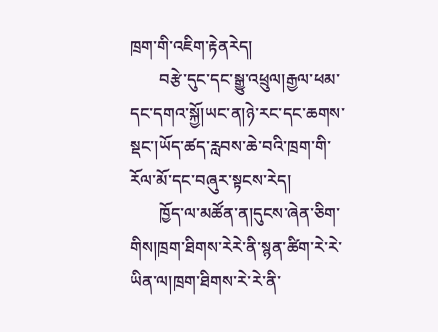ཁྲག་གི་འཇིག་རྟེནརེད།
       བརྩེ་དུང་དང་སྒྱུ་འཕྲུལ།རྒྱལ་ཕམ་དང་དགའ་སྐྱོ།ཡང་ན།ཉེ་རང་དང་ཆགས་སྡང་།ཡོད་ཚད་རླབས་ཆེ་བའི་ཁྲག་གི་རོལ་མོ་དང་བཞུར་སྟངས་རེད།
       ཁྱོད་ལ་མཚོན་ན།དུངས་ཞེན་ཅིག་གིས།ཁྲག་ཐིགས་རེརེ་ནི་སྙན་ཚིག་རེ་རེ་ཡིན་ལ།ཁྲག་ཐིགས་རེ་རེ་ནི་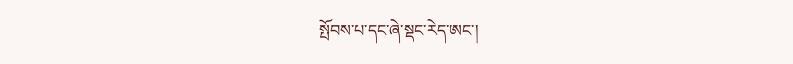སྤོབས་པ་དང་ཞེ་སྡང་རེད་ཨང་།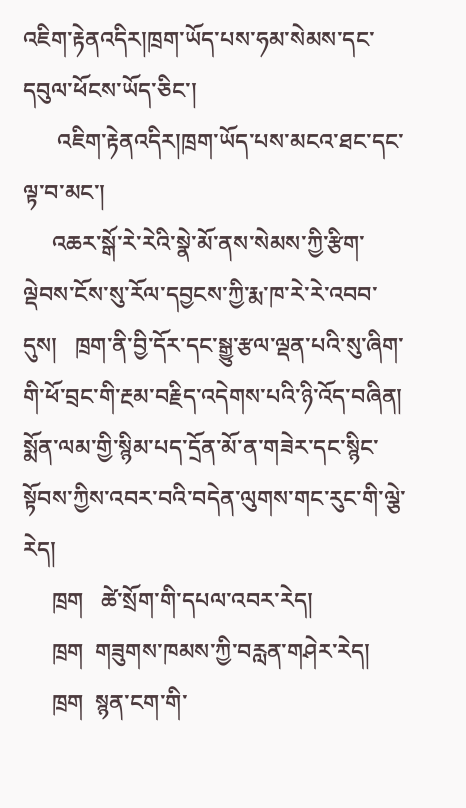འཇིག་རྟེནའདིར།ཁྲག་ཡོད་པས་ཧམ་སེམས་དང་དབུལ་ཕོངས་ཡོད་ཅིང་།
      འཇིག་རྟེནའདིར།ཁྲག་ཡོད་པས་མངའ་ཐང་དང་ལྟ་བ་མང་།
     འཆར་སྒོ་རེ་རེའི་སྣེ་མོ་ནས་སེམས་ཀྱི་རྩིག་ལྡེབས་ངོས་སུ་རོལ་དབྱངས་ཀྱི་རྨ་ཁ་རེ་རེ་འབབ་དུས།   ཁྲག་ནི་བྱི་དོར་དང་སྒྱུ་རྩལ་ལྡན་པའི་སུ་ཞིག་གི་ཕོ་བྲང་གི་རྔམ་བརྗིད་འདེགས་པའི་ཉི་འོད་བཞིན། སྨོན་ལམ་གྱི་སྙིམ་པད་དྲོན་མོ་ན་གཟེར་དང་སྙིང་སྟོབས་ཀྱིས་འབར་བའི་བདེན་ལུགས་གང་རུང་གི་ལྕེ་རེད།
     ཁྲག   ཚེ་སྲོག་གི་དཔལ་འབར་རེད།
     ཁྲག  གཟུགས་ཁམས་ཀྱི་བརླན་གཤེར་རེད།
     ཁྲག  སྙན་ངག་གི་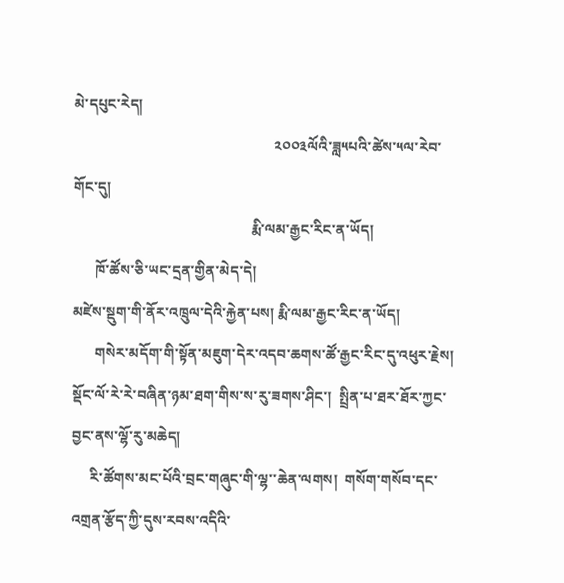མེ་དཔུང་རེད།
                                                       ༢༠༠༣ལོའི་ཟླ༥པའི་ཚེས་༥ལ་རེབ་གོང་དུ།
                                                 རྨི་ལམ་རྒྱང་རིང་ན་ཡོད།
      ཁོ་ཚོས་ཅི་ཡང་དྲན་གྱིན་མེད་དེ།
མཛེས་སྡུག་གི་ནོར་འཁྲུལ་དེའི་རྐྱེན་པས། རྨི་ལམ་རྒྱང་རིང་ན་ཡོད།
      གསེར་མདོག་གི་སྟོན་མཇུག་དེར་འདབ་ཆགས་ཚོ་རྒྱང་རིང་དུ་འཕུར་རྗེས། སྡོང་ལོ་རེ་རེ་བཞིན་ཉམ་ཐག་གིས་ས་རུ་ཟགས་ཤིང་།  སྤྲིན་པ་ཐར་ཐོར་ཀྱང་བྱང་ནས་ལྷོ་རུ་མཆེད།
     རི་ཚོགས་མང་པོའི་བྲང་གཞུང་གི་ལྷ་་ཆེན་ལགས།  གསོག་གསོབ་དང་འགྲན་རྩོད་ཀྱི་དུས་རབས་འདིའི་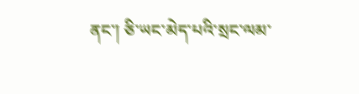ནང་། ཅི་ཡང་མེད་པའི་སྲང་ལམ་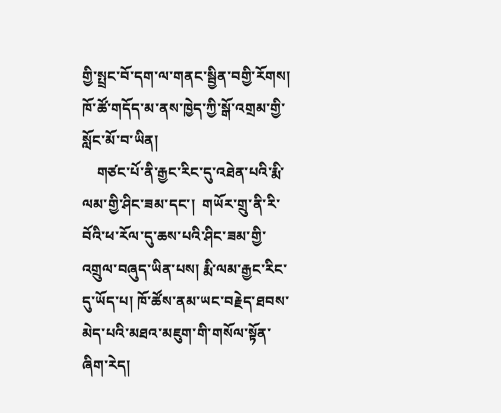གྱི་སྤྲང་བོ་དག་ལ་གནང་སྦྱིན་བགྱི་རོགས།
ཁོ་ཚོ་གདོད་མ་ནས་ཁྱེད་ཀྱི་སྒོ་འགྲམ་གྱི་སློང་མོ་བ་ཡིན།
    གཙང་པོ་ནི་རྒྱང་རིང་དུ་འཐེན་པའི་རྨི་ལམ་གྱི་ཤིང་ཟམ་དང་།  གཡོར་གྲུ་ནི་རི་བོའི་ཕ་རོལ་དུ་ཆས་པའི་ཤིང་ཟམ་གྱི་འགྲུལ་བཞུད་ཡིན་པས། རྨི་ལམ་རྒྱང་རིང་དུ་ཡོད་པ། ཁོ་ཚོས་ནམ་ཡང་བརྗེད་ཐབས་མེད་པའི་མཐའ་མཇུག་གི་གསོལ་སྟོན་ཞིག་རེད།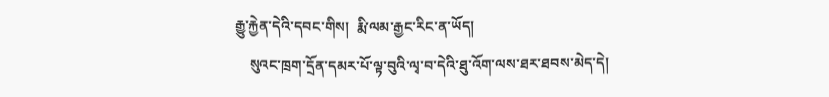རྒྱུ་རྐྱེན་དེའི་དབང་གིས།  རྨི་ལམ་རྒྱང་རིང་ན་ཡོད།
    སུའང་ཁྲག་དྲོན་དམར་པོ་ལྟ་བུའི་ལྭ་བ་དེའི་ཐུ་འོག་ལས་ཐར་ཐབས་མེད་དེ།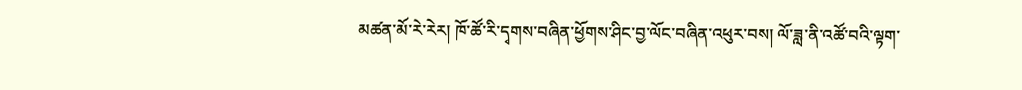མཚན་མོ་རེ་རེར། ཁོ་ཚོ་རི་དྭགས་བཞིན་ཕྱོགས་ཤིང་བྱ་ལོང་བཞིན་འཕུར་བས། ལོ་ཟླ་ནི་འཚོ་བའི་ལྟག་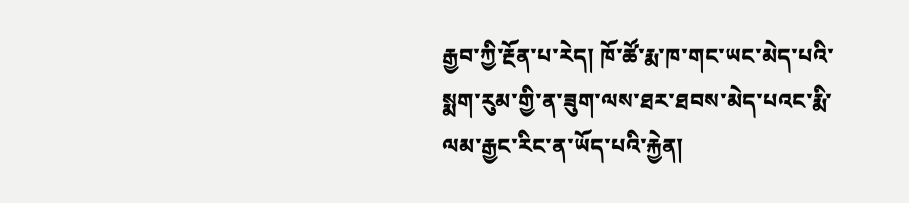རྒྱབ་ཀྱི་རྔོན་པ་རེད། ཁོ་ཚོ་རྨ་ཁ་གང་ཡང་མེད་པའི་སྨག་རུམ་གྱི་ན་ཟུག་ལས་ཐར་ཐབས་མེད་པའང་རྨི་ལམ་རྒྱང་རིང་ན་ཡོད་པའི་རྐྱེན།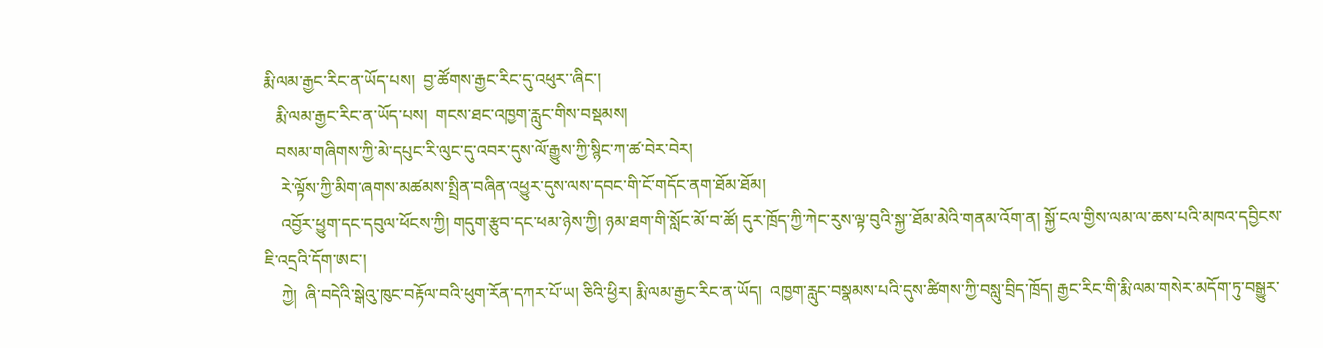རྨི་ལམ་རྒྱང་རིང་ན་ཡོད་པས།  བྱ་ཚོགས་རྒྱང་རིང་དུ་འཕུར་་ཞིང་།
   རྨི་ལམ་རྒྱང་རིང་ན་ཡོད་པས།  གངས་ཐང་འཁྱག་རླུང་གིས་བསྡམས།
   བསམ་གཞིགས་ཀྱི་མེ་དཔུང་རི་ལུང་དུ་འབར་དུས་ལོ་རྒྱུས་ཀྱི་སྙིང་ཀ་ཚ་བེར་བེར།
    རེ་ལྟོས་ཀྱི་མིག་ཞགས་མཚམས་སྤྲིན་བཞིན་འཕྱུར་དུས་ལས་དབང་གི་ངོ་གདོང་ནག་ཐོམ་ཐོམ།
    འབྱོར་ཕྱུག་དང་དབུལ་ཕོངས་ཀྱི། གདུག་རྩུབ་དང་ཕམ་ཉེས་ཀྱི། ཉམ་ཐག་གི་སློང་མོ་བ་ཚོ། དུར་ཁྲོད་ཀྱི་ཀེང་རུས་ལྟ་བུའི་སྐྱ་་ཐོམ་མེའི་གནམ་འོག་ན། སྐྱོ་ངལ་གྱིས་ལམ་ལ་ཆས་པའི་མཁའ་དབྱིངས་ཇི་འདྲའི་དོག་ཨང་།
    ཀྱེ།  ཞི་བདེའི་སྒེའུ་ཁུང་བརྟོལ་བའི་ཕུག་རོན་དཀར་པོ་ཡ། ཅིའི་ཕྱིར། རྨི་ལམ་རྒྱང་རིང་ན་ཡོད།  འཁྱག་རླུང་བསྣམས་པའི་དུས་ཚིགས་ཀྱི་བསླུ་བྲིད་ཁྲོད། རྒྱང་རིང་གི་རྨི་ལམ་གསེར་མདོག་ཏུ་བསྒྱུར་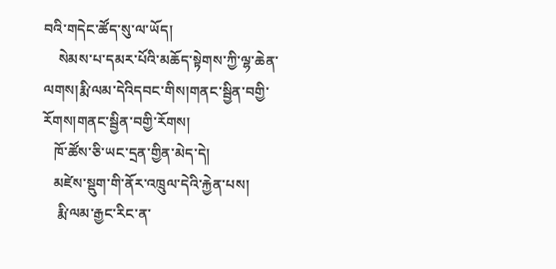བའི་གདེང་ཚོད་སུ་ལ་ཡོད།
    སེམས་པ་དམར་པོའི་མཆོད་སྟེགས་ཀྱི་ལྷ་ཆེན་ལགས།རྨི་ལམ་དེའིདབང་གིས།གནང་སྦྱིན་བགྱི་རོགས།གནང་སྦྱིན་བགྱི་རོགས།
   ཁོ་ཚོས་ཅི་ཡང་དྲན་གྱིན་མེད་དེ།
   མཛེས་སྡུག་གི་ནོར་འཁྲུལ་དེའི་རྐྱེན་པས།
    རྨི་ལམ་རྒྱང་རིང་ན་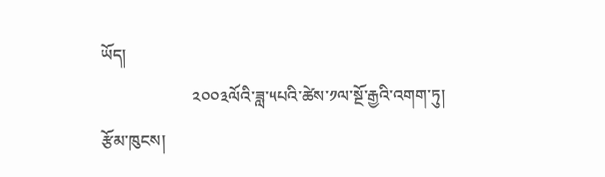ཡོད།
                      ༢༠༠༣ལོའི་ཟླ་༥པའི་ཚེས་༡ལ་སྔོ་རྒྱའི་འགག་ཏུ།
རྩོམ་ཁུངས།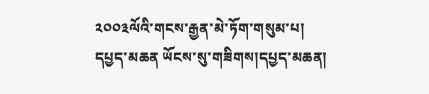༢༠༠༣ལོའི་གངས་རྒྱན་མེ་ཏོག་གསུམ་པ།
དཔྱད་མཆན ཡོངས་སུ་གཟིགས།དཔྱད་མཆན།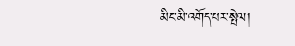མིང་མི་འགོད་པར་སྤེལ།